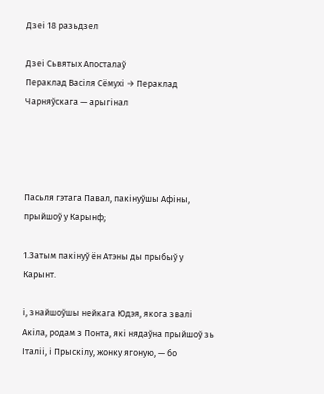Дзеі 18 разьдзел

Дзеі Сьвятых Апосталаў
Пераклад Васіля Сёмухі → Пераклад Чарняўскага — арыгінал




Пасьля гэтага Павал, пакінуўшы Афіны, прыйшоў у Карынф;

1.Затым пакінуў ён Атэны ды прыбыў у Карынт.

і, знайшоўшы нейкага Юдэя, якога звалі Акіла, родам з Понта, які нядаўна прыйшоў зь Італіі, і Прыскілу, жонку ягоную, — бо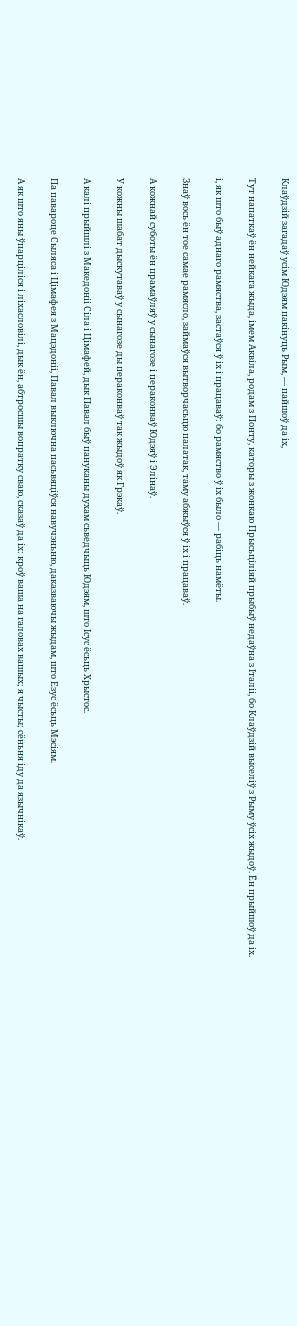Клаўдзій загадаў усім Юдэям пакінуць Рым, — пайшоў да іх,

Тут напаткаў ён нейкага жыда, імем Аквіла, родам з Понту, каторы з жонкаю Прысьціліяй прыбыў недаўна з Італіі, бо Клаўдзій выселіў з Рыму ўсіх жыдоў. Ён прыйшоў да іх.

і, як што быў аднаго рамяства, застаўся ў іх і працаваў: бо рамяство ў іх было — рабіць намёты.

Знаў вось ён тое самае рамясло, займаўся вытворчасьцю палатак, таму абжыўся ў іх і працаваў.

А кожнай суботы ён прамаўляў у сынагозе і пераконваў Юдэяў і Элінаў.

У кожны шабат дыскутаваў у сынагозе ды пераконваў так жыдоў як Грэкаў.

А калі прыйшлі з Македоніі Сіла і Цімафей, дык Павал быў пануканы духам сьведчыць Юдэям, што Ісус ёсьць Хрыстос.

Па павароце Сыляса і Цімафея з Мацэдоніі, Павал выключна пасьвяціўся навучэньню, даказваючы жыдам, што Езус ёсьць Мэсіям.

А як што яны ўпарціліся і ліхасловілі, дык ён, абтросшы вопратку сваю, сказаў да іх: кроў ваша на галовах вашых; я чысты; сёньня іду да язычнікаў.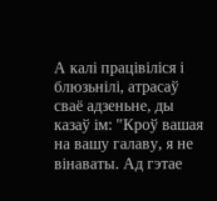А калі працівіліся і блюзьнілі, атрасаў сваё адзеньне, ды казаў ім: "Кроў вашая на вашу галаву, я не вінаваты. Ад гэтае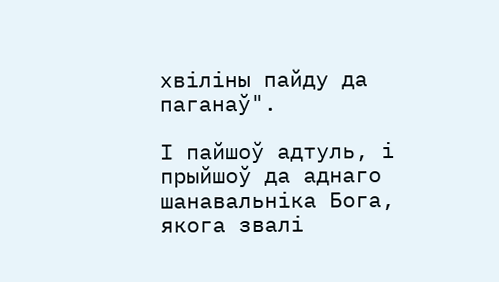хвіліны пайду да паганаў".

І пайшоў адтуль, і прыйшоў да аднаго шанавальніка Бога, якога звалі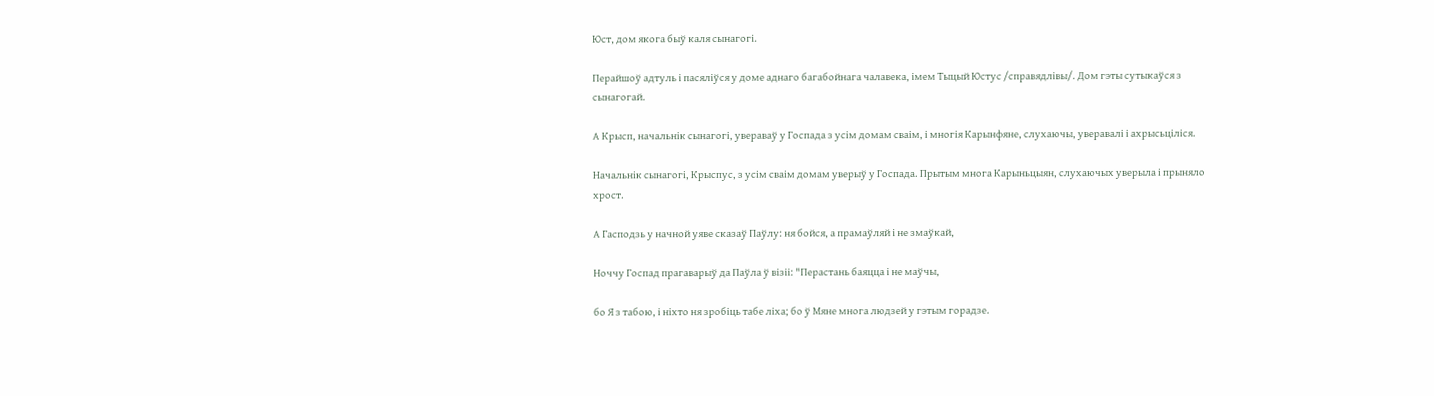Юст, дом якога быў каля сынагогі.

Перайшоў адтуль і пасяліўся у доме аднаго багабойнага чалавека, імем Тыцый Юстус /справядлівы/. Дом гэты сутыкаўся з сынагогай.

А Крысп, начальнік сынагогі, увераваў у Госпада з усім домам сваім, і многія Карынфяне, слухаючы, уверавалі і ахрысьціліся.

Начальнік сынагогі, Крыспус, з усім сваім домам уверыў у Госпада. Прытым многа Карыньцыян, слухаючых уверыла і прыняло хрост.

А Гасподзь у начной уяве сказаў Паўлу: ня бойся, а прамаўляй і не змаўкай,

Ноччу Госпад прагаварыў да Паўла ў візіі: "Перастань баяцца і не маўчы,

бо Я з табою, і ніхто ня зробіць табе ліха; бо ў Мяне многа людзей у гэтым горадзе.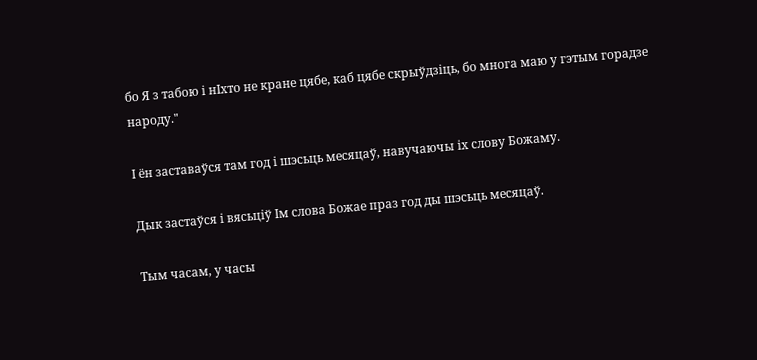бо Я з табою і нІхто не кране цябе, каб цябе скрыўдзіць, бо многа маю у гэтым горадзе народу."

І ён заставаўся там год і шэсьць месяцаў, навучаючы іх слову Божаму.

Дык застаўся і вясьціў Ім слова Божае праз год ды шэсьць месяцаў.

Тым часам, у часы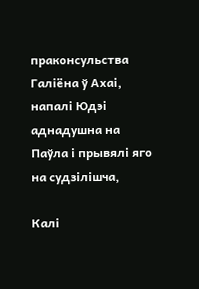праконсульства Галіёна ў Ахаі, напалі Юдэі аднадушна на Паўла і прывялі яго на судзілішча,

Калі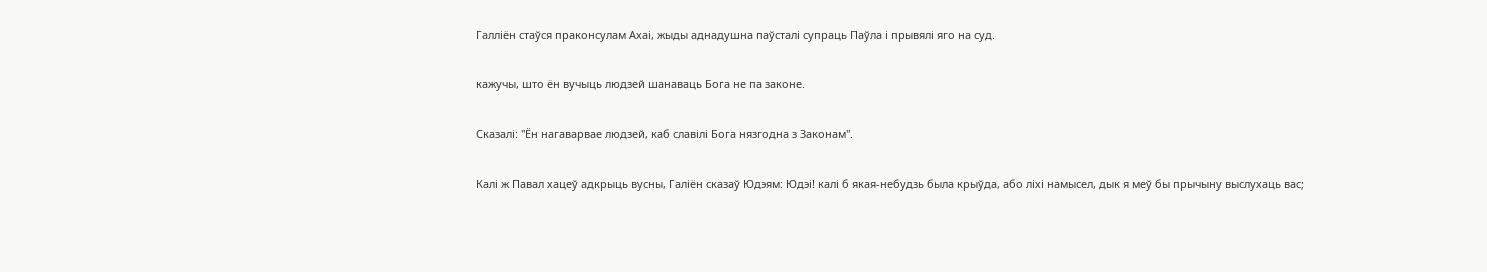Галліён стаўся праконсулам Ахаі, жыды аднадушна паўсталі супраць Паўла і прывялі яго на суд.

кажучы, што ён вучыць людзей шанаваць Бога не па законе.

Сказалі: "Ён нагаварвае людзей, каб славілі Бога нязгодна з Законам".

Калі ж Павал хацеў адкрыць вусны, Галіён сказаў Юдэям: Юдэі! калі б якая-небудзь была крыўда, або ліхі намысел, дык я меў бы прычыну выслухаць вас;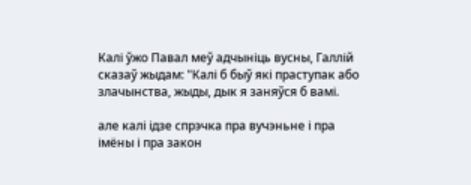Калі ўжо Павал меў адчыніць вусны, Галлій сказаў жыдам: "Калі б быў які праступак або злачынства, жыды, дык я заняўся б вамі.

але калі ідзе спрэчка пра вучэньне і пра імёны і пра закон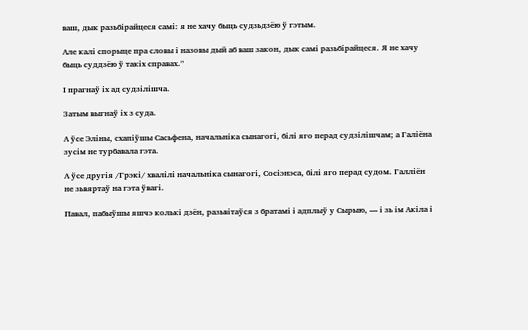ваш, дык разьбірайцеся самі: я не хачу быць судзьдзёю ў гэтым.

Але калі спорыце пра словы і назовы дый аб ваш закон, дык самі разьбірайцеся. Я не хачу быць суддзёю ў такіх справах."

І прагнаў іх ад судзілішча.

Затым выгнаў іх з суда.

А ўсе Эліны, схапіўшы Сасьфена, начальніка сынагогі, білі яго перад судзілішчам; а Галіёна зусім не турбавала гэта.

А ўсе другія /Грэкі/ хвалілі начальніка сынагогі, Сосіэнэса, білі яго перад судом. Галліён не зьвяртаў на гэта ўвагі.

Павал, пабыўшы яшчэ колькі дзён, разьвітаўся з братамі і адплыў у Сырыю, — і зь ім Акіла і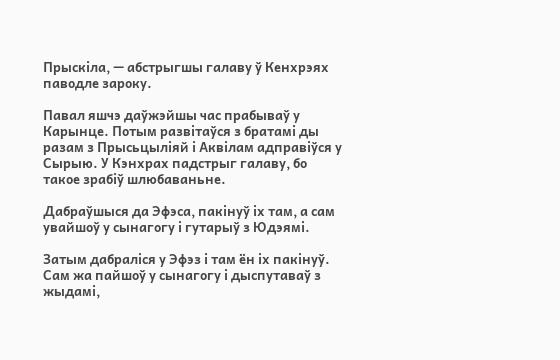Прыскіла, — абстрыгшы галаву ў Кенхрэях паводле зароку.

Павал яшчэ даўжэйшы час прабываў у Карынце. Потым развітаўся з братамі ды разам з Прысьцыліяй і Аквілам адправіўся у Сырыю. У Кэнхрах падстрыг галаву, бо такое зрабіў шлюбаваньне.

Дабраўшыся да Эфэса, пакінуў іх там, а сам увайшоў у сынагогу і гутарыў з Юдэямі.

Затым дабраліся у Эфэз і там ён іx пакінуў. Сам жа пайшоў у сынагогу і дыспутаваў з жыдамі,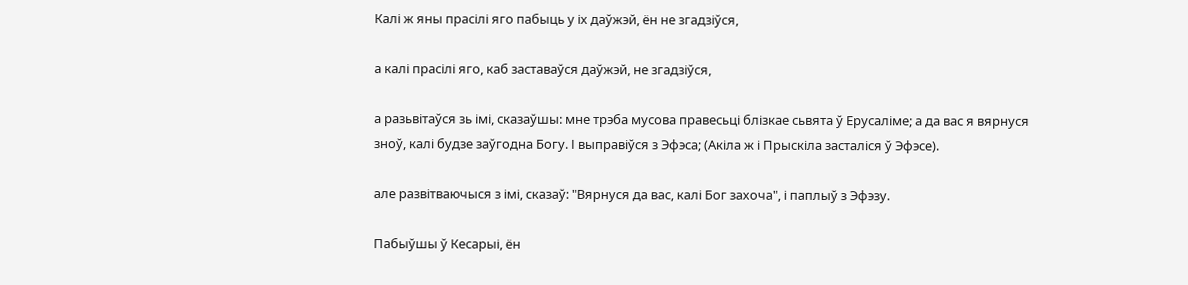Калі ж яны прасілі яго пабыць у іх даўжэй, ён не згадзіўся,

а калі прасілі яго, каб заставаўся даўжэй, не згадзіўся,

а разьвітаўся зь імі, сказаўшы: мне трэба мусова правесьці блізкае сьвята ў Ерусаліме; а да вас я вярнуся зноў, калі будзе заўгодна Богу. І выправіўся з Эфэса; (Акіла ж і Прыскіла засталіся ў Эфэсе).

але развітваючыся з імі, сказаў: "Вярнуся да вас, калі Бог захоча", і паплыў з Эфэзу.

Пабыўшы ў Кесарыі, ён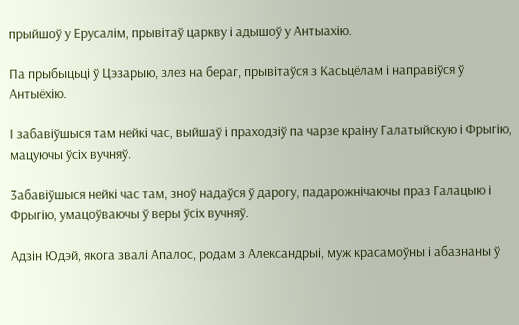прыйшоў у Ерусалім, прывітаў царкву і адышоў у Антыахію.

Па прыбыцьці ў Цэзарыю, злез на бераг, прывітаўся з Касьцёлам і направіўся ў Антыёхію.

І забавіўшыся там нейкі час, выйшаў і праходзіў па чарзе краіну Галатыйскую і Фрыгію, мацуючы ўсіх вучняў.

3абавіўшыся нейкі час там, зноў надаўся ў дарогу, падарожнічаючы праз Галацыю і Фрыгію, умацоўваючы ў веры ўсіх вучняў.

Адзін Юдэй, якога звалі Апалос, родам з Александрыі, муж красамоўны і абазнаны ў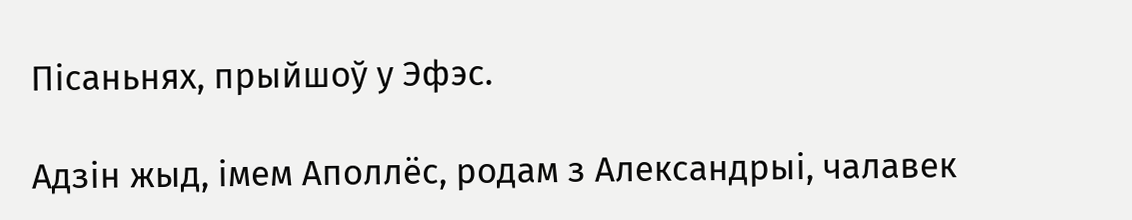Пісаньнях, прыйшоў у Эфэс.

Адзін жыд, імем Аполлёс, родам з Александрыі, чалавек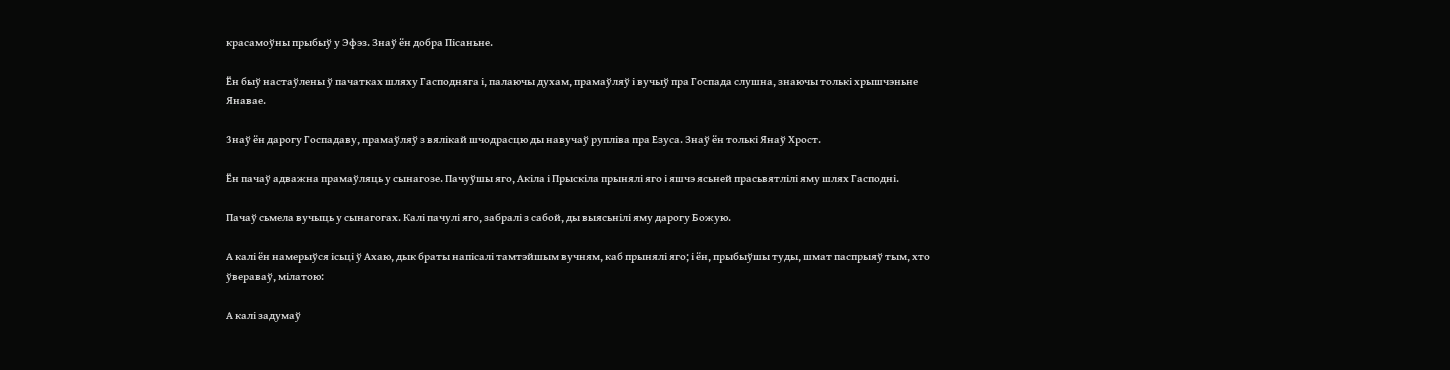красамоўны прыбыў у Эфэз. Знаў ён добра Пісаньне.

Ён быў настаўлены ў пачатках шляху Гасподняга і, палаючы духам, прамаўляў і вучыў пра Госпада слушна, знаючы толькі хрышчэньне Янавае.

3наў ён дарогу Госпадаву, прамаўляў з вялікай шчодрасцю ды навучаў рупліва пра Езуса. Знаў ён толькі Янаў Хрост.

Ён пачаў адважна прамаўляць у сынагозе. Пачуўшы яго, Акіла і Прыскіла прынялі яго і яшчэ ясьней прасьвятлілі яму шлях Гасподні.

Пачаў сьмела вучыць у сынагогах. Калі пачулі яго, забралі з сабой, ды выясьнілі яму дарогу Божую.

А калі ён намерыўся ісьці ў Ахаю, дык браты напісалі тамтэйшым вучням, каб прынялі яго; і ён, прыбыўшы туды, шмат паспрыяў тым, хто ўвераваў, мілатою:

А калі задумаў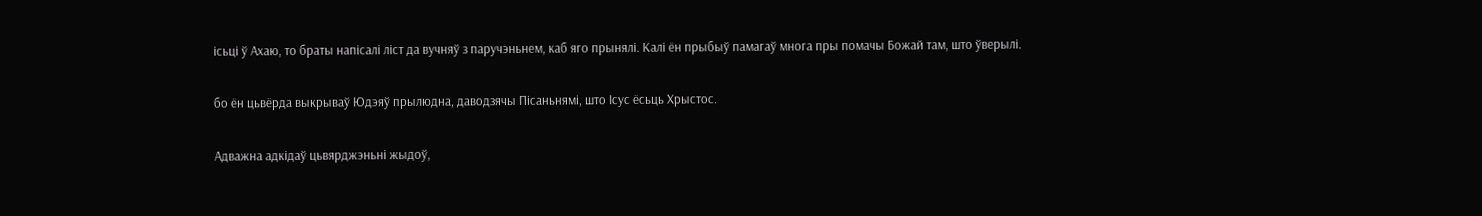ісьці ў Ахаю, то браты напісалі ліст да вучняў з паручэньнем, каб яго прынялі. Калі ён прыбыў памагаў многа пры помачы Божай там, што ўверылі.

бо ён цьвёрда выкрываў Юдэяў прылюдна, даводзячы Пісаньнямі, што Ісус ёсьць Хрыстос.

Адважна адкідаў цьвярджэньні жыдоў,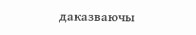даказваючы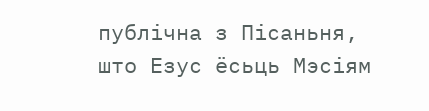публічна з Пісаньня, што Езус ёсьць Мэсіям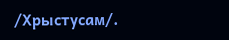/Хрыстусам/.